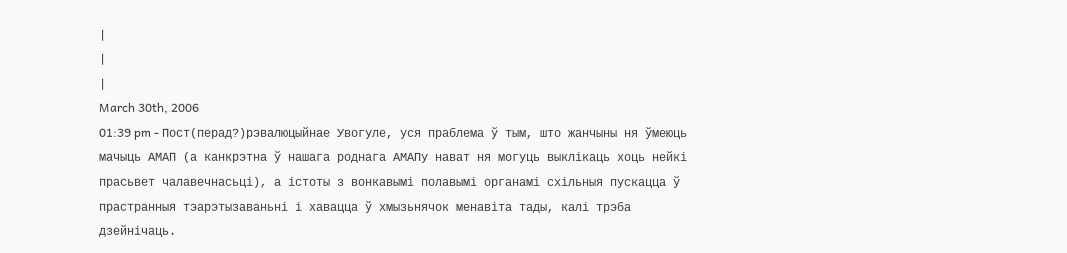|
|
|
March 30th, 2006
01:39 pm - Пост(перад?)рэвалюцыйнае Увогуле, уся праблема ў тым, што жанчыны ня ўмеюць мачыць АМАП (а канкрэтна ў нашага роднага АМАПу нават ня могуць выклікаць хоць нейкі прасьвет чалавечнасьці), а істоты з вонкавымі полавымі органамі схільныя пускацца ў прастранныя тэарэтызаваньні і хавацца ў хмызьнячок менавіта тады, калі трэба дзейнічаць.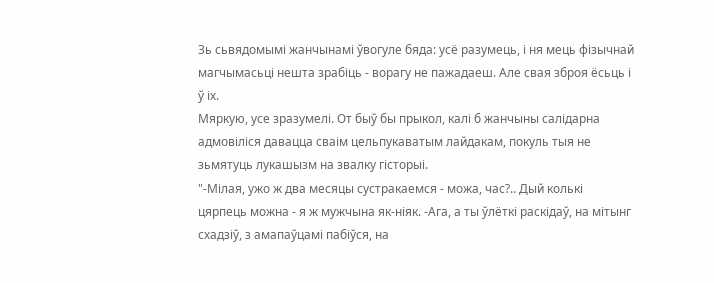Зь сьвядомымі жанчынамі ўвогуле бяда: усё разумець, і ня мець фізычнай магчымасьці нешта зрабіць - ворагу не пажадаеш. Але свая зброя ёсьць і ў іх.
Мяркую, усе зразумелі. От быў бы прыкол, калі б жанчыны салідарна адмовіліся давацца сваім цельпукаватым лайдакам, покуль тыя не зьмятуць лукашызм на звалку гісторыі.
"-Мілая, ужо ж два месяцы сустракаемся - можа, час?.. Дый колькі цярпець можна - я ж мужчына як-ніяк. -Ага, а ты ўлёткі раскідаў, на мітынг схадзіў, з амапаўцамі пабіўся, на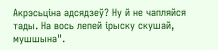Акрэсьціна адсядзеў? Ну й не чапляйся тады. На вось лепей ірыску скушай, мушшына".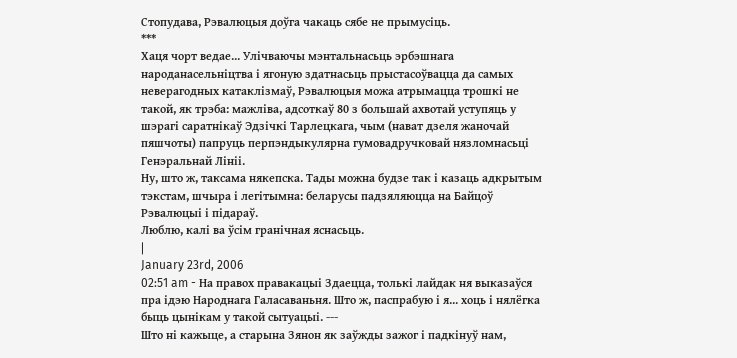Стопудава, Рэвалюцыя доўга чакаць сябе не прымусіць.
***
Хаця чорт ведае... Улічваючы мэнтальнасьць эрбэшнага народанасельніцтва і ягоную здатнасьць прыстасоўвацца да самых неверагодных катаклізмаў, Рэвалюцыя можа атрымацца трошкі не такой, як трэба: мажліва, адсоткаў 80 з большай ахвотай уступяць у шэрагі саратнікаў Эдзічкі Тарлецкага, чым (нават дзеля жаночай пяшчоты) папруць перпэндыкулярна гумовадручковай нязломнасьці Генэральнай Лініі.
Ну, што ж, таксама някепска. Тады можна будзе так і казаць адкрытым тэкстам, шчыра і легітымна: беларусы падзяляюцца на Байцоў Рэвалюцыі і підараў.
Люблю, калі ва ўсім гранічная яснасьць.
|
January 23rd, 2006
02:51 am - На правох правакацыі Здаецца, толькі лайдак ня выказаўся пра ідэю Народнага Галасаваньня. Што ж, паспрабую і я... хоць і нялёгка быць цынікам у такой сытуацыі. ---
Што ні кажыце, а старына Зянон як заўжды зажог і падкінуў нам,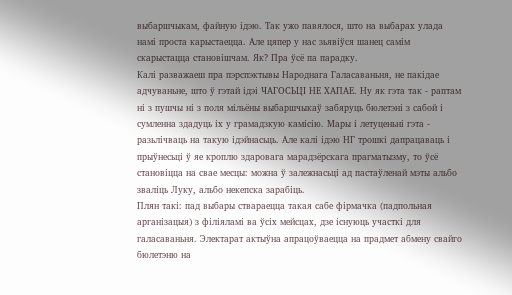выбаршчыкам, файную ідэю. Так ужо павялося, што на выбарах улада намі проста карыстаецца. Але цяпер у нас зьявіўся шанец самім скарыстацца становішчам. Як? Пра ўсё па парадку.
Калі разважаеш пра пэрспэктывы Народнага Галасаваньня, не пакідае адчуваньне, што ў гэтай ідэі ЧАГОСЬЦІ НЕ ХАПАЕ. Ну як гэта так - раптам ні з пушчы ні з поля мільёны выбаршчыкаў забяруць бюлетэні з сабой і сумленна здадуць іх у грамадзкую камісію. Мары і летуценьні гэта - разьлічваць на такую ідэйнасьць. Але калі ідэю НГ трошкі дапрацаваць і прыўнесьці ў яе кроплю здаровага марадзёрскага прагматызму, то ўсё становіцца на свае месцы: можна ў залежнасьці ад пастаўленай мэты альбо зваліць Луку, альбо некепска зарабіць.
Плян такі: пад выбары ствараецца такая сабе фірмачка (падпольная арганізацыя) з філіяламі ва ўсіх мейсцах, дзе існуюць участкі для галасаваньня. Электарат актыўна апрацоўваецца на прадмет абмену свайго бюлетэню на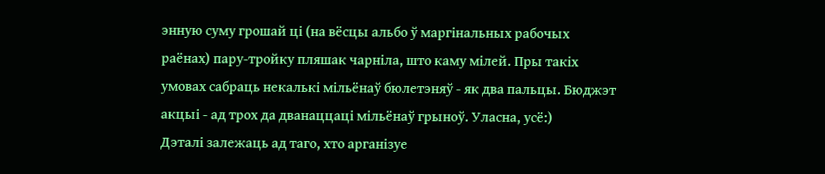энную суму грошай ці (на вёсцы альбо ў маргінальных рабочых раёнах) пару-тройку пляшак чарніла, што каму мілей. Пры такіх умовах сабраць некалькі мільёнаў бюлетэняў - як два пальцы. Бюджэт акцыі - ад трох да дванаццаці мільёнаў грыноў. Уласна, усё:)
Дэталі залежаць ад таго, хто арганізуе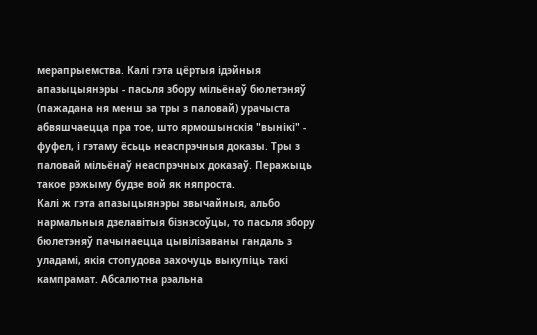мерапрыемства. Калі гэта цёртыя ідэйныя апазыцыянэры - пасьля збору мільёнаў бюлетэняў (пажадана ня менш за тры з паловай) урачыста абвяшчаецца пра тое, што ярмошынскія "вынікі" - фуфел, і гэтаму ёсьць неаспрэчныя доказы. Тры з паловай мільёнаў неаспрэчных доказаў. Перажыць такое рэжыму будзе вой як няпроста.
Калі ж гэта апазыцыянэры звычайныя, альбо нармальныя дзелавітыя бізнэсоўцы, то пасьля збору бюлетэняў пачынаецца цывілізаваны гандаль з уладамі, якія стопудова захочуць выкупіць такі кампрамат. Абсалютна рэальна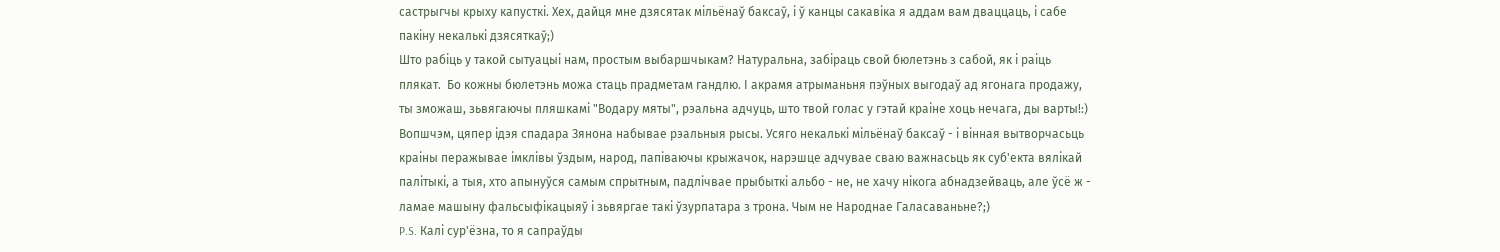састрыгчы крыху капусткі. Хех, дайця мне дзясятак мільёнаў баксаў, і ў канцы сакавіка я аддам вам дваццаць, і сабе пакіну некалькі дзясяткаў;)
Што рабіць у такой сытуацыі нам, простым выбаршчыкам? Натуральна, забіраць свой бюлетэнь з сабой, як і раіць плякат.  Бо кожны бюлетэнь можа стаць прадметам гандлю. І акрамя атрыманьня пэўных выгодаў ад ягонага продажу, ты зможаш, зьвягаючы пляшкамі "Водару мяты", рэальна адчуць, што твой голас у гэтай краіне хоць нечага, ды варты!:)
Вопшчэм, цяпер ідэя спадара Зянона набывае рэальныя рысы. Усяго некалькі мільёнаў баксаў - і вінная вытворчасьць краіны перажывае імклівы ўздым, народ, папіваючы крыжачок, нарэшце адчувае сваю важнасьць як суб'екта вялікай палітыкі, а тыя, хто апынуўся самым спрытным, падлічвае прыбыткі альбо - не, не хачу нікога абнадзейваць, але ўсё ж - ламае машыну фальсыфікацыяў і зьвяргае такі ўзурпатара з трона. Чым не Народнае Галасаваньне?;)
P.S. Калі сур'ёзна, то я сапраўды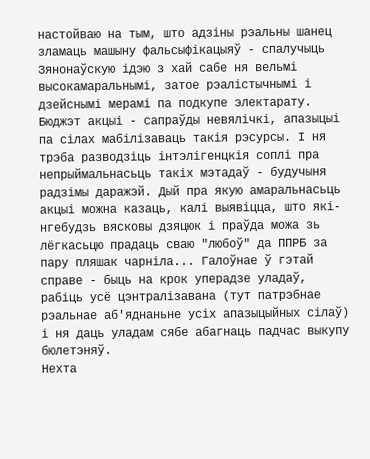настойваю на тым, што адзіны рэальны шанец зламаць машыну фальсыфікацыяў - спалучыць Зянонаўскую ідэю з хай сабе ня вельмі высокамаральнымі, затое рэалістычнымі і дзейснымі мерамі па подкупе электарату. Бюджэт акцыі - сапраўды невялічкі, апазыцыі па сілах мабілізаваць такія рэсурсы. І ня трэба разводзіць інтэлігенцкія соплі пра непрыймальнасьць такіх мэтадаў - будучыня радзімы даражэй. Дый пра якую амаральнасьць акцыі можна казаць, калі выявіцца, што які-нгебудзь вясковы дзяцюк і праўда можа зь лёгкасьцю прадаць сваю "любоў" да ППРБ за пару пляшак чарніла... Галоўнае ў гэтай справе - быць на крок уперадзе уладаў, рабіць усё цэнтралізавана (тут патрэбнае рэальнае аб'яднаньне усіх апазыцыйных сілаў) і ня даць уладам сябе абагнаць падчас выкупу бюлетэняў.
Нехта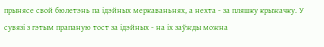прынясе свой бюлетэнь па ідэйных меркаваньнях, а нехта - за пляшку крыжачку. У сувязі з гэтым прапаную тост за ідэйных - на іх заўжды можна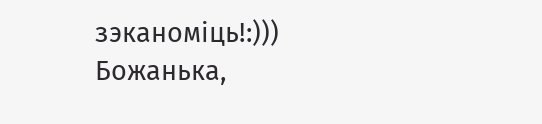зэканоміць!:)))
Божанька,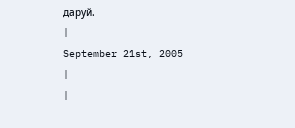даруй.
|
September 21st, 2005
|
|